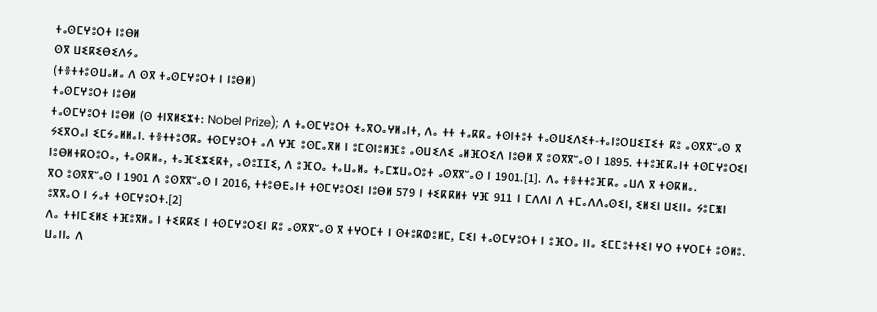ⵜⴰⵙⵎⵖⵓⵔⵜ ⵏⵓⴱⵍ
ⵙⴳ ⵡⵉⴽⵉⴱⵉⴷⵢⴰ
(ⵜⴻⵜⵜⵓⵙⵡⴰⵍⴰ ⴷ ⵙⴳ ⵜⴰⵙⵎⵖⵓⵔⵜ ⵏ ⵏⵓⴱⵍ)
ⵜⴰⵙⵎⵖⵓⵔⵜ ⵏⵓⴱⵍ
ⵜⴰⵙⵎⵖⵓⵔⵜ ⵏⵓⴱⵍ (ⵙ ⵜⵏⴳⵍⵉⵣⵜ: Nobel Prize); ⴷ ⵜⴰⵙⵎⵖⵓⵔⵜ ⵜⴰⴳⵔⴰⵖⵍⴰⵏⵜ, ⴷⴰ ⵜⵜ ⵜⴰⴽⴽⴰ ⵜⵙⵏⵜⵓⵜ ⵜⴰⵙⵡⵉⴷⵉⵜ-ⵜⴰⵏⵓⵔⵡⵉⵊⵉⵜ ⴽⵓ ⴰⵙⴳⴳⵯⴰⵙ ⴳ ⵢⵉⴳⵔⴰⵏ ⵉⵎⵢⴰⵍⵍⴰⵏ. ⵜⴻⵜⵜⵓⵚⴽⴰ ⵜⵙⵎⵖⵓⵔⵜ ⴰⴷ ⵖⴼ ⵓⵙⵎⴰⴳⵍ ⵏ ⵓⵎⵙⵏⵓⵍⴼⵓ ⴰⵙⵡⵉⴷⵉ ⴰⵍⴼⵔⵉⴷ ⵏⵓⴱⵍ ⴳ ⵓⵙⴳⴳⵯⴰⵙ ⵏ 1895. ⵜⵜⵓⴼⴽⴰⵏⵜ ⵜⵙⵎⵖⵓⵔⵉⵏ ⵏⵓⴱⵍⵜⴽⵔⵓⵔⴰ, ⵜⴰⵙⴽⵍⴰ, ⵜⴰⴼⵉⵣⵉⴽⵜ, ⴰⵙⵓⵊⵊⵉ, ⴷ ⵓⴼⵔⴰ ⵜⴰⵡⴰⵍⴰ ⵜⴰⵎⵣⵡⴰⵔⵓⵜ ⴰⵙⴳⴳⵯⴰⵙ ⵏ 1901.[1]. ⴷⴰ ⵜⴻⵜⵜⵓⴼⴽⴰ ⴰⵡⴷ ⴳ ⵜⵙⴽⵍⴰ.
ⴳⵔ ⵓⵙⴳⴳⵯⴰⵙ ⵏ 1901 ⴷ ⵓⵙⴳⴳⵯⴰⵙ ⵏ 2016, ⵜⵜⵓⴱⴹⴰⵏⵜ ⵜⵙⵎⵖⵓⵔⵉⵏ ⵏⵓⴱⵍ 579 ⵏ ⵜⵉⴽⴽⵍⵜ ⵖⴼ 911 ⵏ ⵎⴷⴷⵏ ⴷ ⵜⵎⴰⴷⴷⴰⵙⵉⵏ, ⵉⵍⵉⵏ ⵡⵉⵏⵏⴰ ⵢⵓⵎⵥⵏ ⵓⴳⴳⴰⵔ ⵏ ⵢⴰⵜ ⵜⵙⵎⵖⵓⵔⵜ.[2]
ⴷⴰ ⵜⵜⵏⵎⵉⵍⵉ ⵜⴼⵓⴳⵍⴰ ⵏ ⵜⵉⴽⴽⵉ ⵏ ⵜⵙⵎⵖⵓⵔⵉⵏ ⴽⵓ ⴰⵙⴳⴳⵯⴰⵙ ⴳ ⵜⵖⵔⵎⵜ ⵏ ⵙⵜⵓⴽⵀⵓⵍⵎ, ⵎⵉⵏ ⵜⴰⵙⵎⵖⵓⵔⵜ ⵏ ⵓⴼⵔⴰ ⵏⵏⴰ ⵉⵎⵎⵓⵜⵜⵉⵏ ⵖⵔ ⵜⵖⵔⵎⵜ ⵓⵙⵍⵓ. ⵡⴰⵏⵏⴰ ⴷ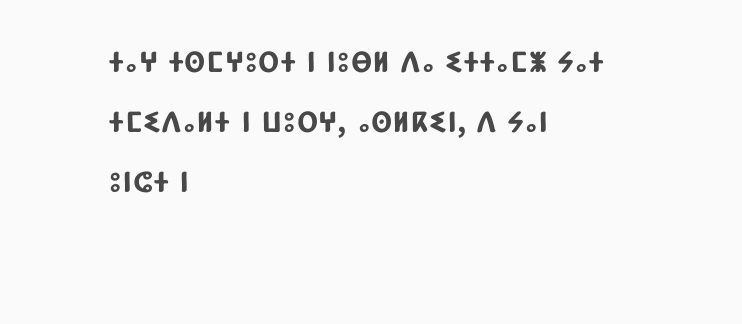ⵜⴰⵖ ⵜⵙⵎⵖⵓⵔⵜ ⵏ ⵏⵓⴱⵍ ⴷⴰ ⵉⵜⵜⴰⵎⵥ ⵢⴰⵜ ⵜⵎⵉⴷⴰⵍⵜ ⵏ ⵡⵓⵔⵖ, ⴰⵙⵍⴽⵉⵏ, ⴷ ⵢⴰⵏ ⵓⵏⵛⵜ ⵏ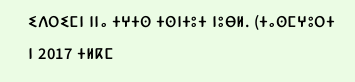ⵉⴷⵔⵉⵎⵏ ⵏⵏⴰ ⵜⵖⵜⵙ ⵜⵙⵏⵜⵓⵜ ⵏⵓⴱⵍ. (ⵜⴰⵙⵎⵖⵓⵔⵜ ⵏ 2017 ⵜⵍⴽⵎ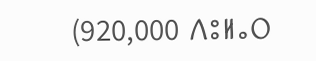(920,000 ⴷⵓⵍⴰⵔ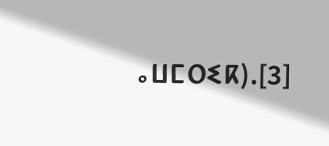ⴰⵡⵎⵔⵉⴽ).[3]